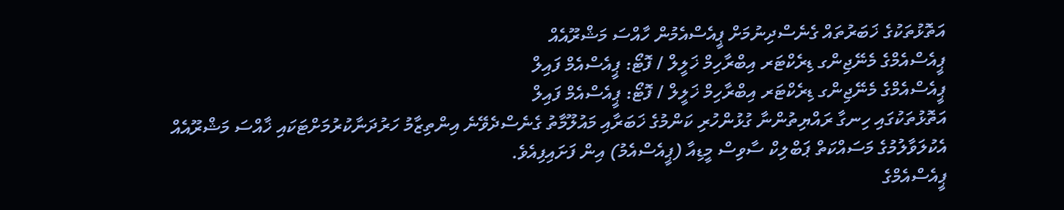އަތޮޅުތަކުގެ ޚަބަރުތައް ގެނެސްދިނުމަށް ޕީއެސްއެމުން ހާއްސަ މަޝްރޫއެއް
ޕީއެސްއެމްގެ މެނޭޖިންގ ޑިރެކްޓަރ އިބްރާހިމް ޚަލީލް / ފޮޓޯ: ޕީއެސްއެމް ފައިލް
ޕީއެސްއެމްގެ މެނޭޖިންގ ޑިރެކްޓަރ އިބްރާހިމް ޚަލީލް / ފޮޓޯ: ޕީއެސްއެމް ފައިލް
އަތޮޅުތަކުގައި ހިނގާ ރައްޔިތުންނާ ގުޅުންހުރި ކަންމުގެ ޚަބަރާއި މައުލޫމާތު ގެނެސްދެވޭނެ އިންތިޒާމު ހަރުދަނާކުރުމަށްޓަކައި ޚާއްސަ މަޝްރޫއެއް އެކުލަވާލުމުގެ މަސައްކަތް ޕަބްލިކް ސާވިސް މީޑިއާ (ޕީއެސްއެމު) އިން ފަށައިފިއެވެ.
ޕީއެސްއެމްގެ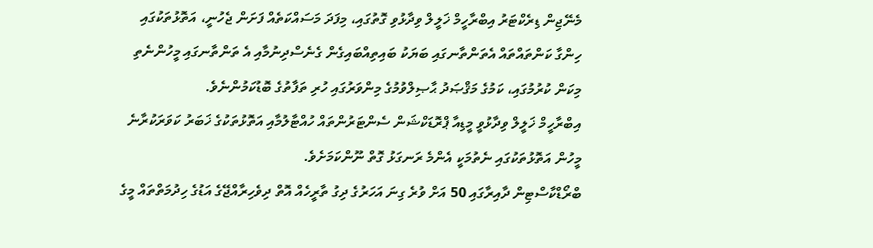މެނޭޖިން ޑިރެކްޓަރު އިބްރާހީމް ޚަލީލް ވިދާޅުވި ގޮތުގައި، މިފަދަ މަސައްކަތެއް ފަށަން ޖެހުނީ، އަތޮޅުތަކުގައި ހިންގާ ކަންތައްތައް އެތަންތާނގައި ބަޔަކު ބައިތިއްބައިގެން ގެނެސްދިނުމާއި އެ ތަންތާނގައި މީހުންނެތި މިކަން ކުރުމުގައި، ކަމުގެ މަޤްޞަދު ޙާޞިލްވުމުގެ މިންވަރުގައި ހުރި ތަފާތުގެ ބޮޑުކަމުންނެވެ.
އިބްރާހީމް ޚަލީލް ވިދާޅުވީ މީޑިއާ ޕްރޮޑަކްޝަން ސެންޓަރުންތައް ހުއްޓާލުމާއި އަތޮޅުތަކުގެ ޚަބަރު ކަވަރަކުރާނެ މީހުން އަތޮޅުތަކުގައި ނެތުމަކީ އެންމެ ރަނގަޅު ގޮތް ނޫންކަމަށެވެ.
ބްރޯޑްކާސްޓިން ދާއިރާގައި 50 އަށް ވުރެ ގިނަ އަހަރުގެ ދިގު ތާރީހެއް އޮތް ދިވެހިރާއްޖޭގެ އަޑުގެ ހިދުމަތްތައް މީގެ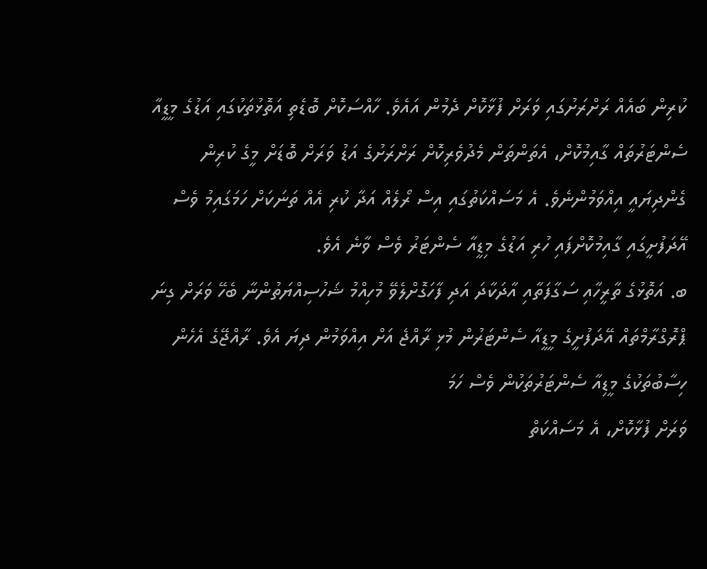ކުރިން ބައެއް ރަށްރަށުގައި ވަރަށް ފުޅާކޮށް ދެމުން އައެވެ. ހާއްސަކޮށް ބޮޑެތި އަތޮޅުތަކުގައި އަޑުގެ މީޑީއާ ސެންޓަރުތައް ގާއިމުކޮށް، އެތަންތަން މެދުވެރިކޮށް ރަށްރަށުގެ އަޑު ވަރަށް ބޮޑަށް މީގެ ކުރިން ގެންދިޔައީ އިއްވަމުންނެވެ. އެ މަސައްކަތުގައި އިސް ރޯލެއް އަދާ ކުރި އެއް ތަނަކަށް ހަމަގައިމު ވެސް އޭދަފުށީގައި ގާއިމުކޮށްފައި ހުރި އަޑުގެ މިޑީއާ ސެންޓަރު ވެސް ވާނެ އެވެ.
ބ. އަތޮޅުގެ ތާރީހާއި ސަގާފަތާއި އާދަކާދަ އަދި ފާހަގޮށްލެވޭ މުހިއްމު ޝަހުސިއްޔަތުންނާ ބެހޭ ވަރަށް ގިނަ ޕްރޮގްރާމްތައް އޭދަފުށީގެ މީޑީއާ ސެންޓަރުން މުޅި ރާއްޖެ އަށް އިއްވަމުން ދިޔަ އެވެ. ރާއްޖޭގެ އެހެން ހިސާބުތަކުގެ މީޑިއާ ސެންޓަރުތަކުން ވެސް ހަމަ
ވަރަށް ފުޅާކޮށް، އެ މަސައްކަތް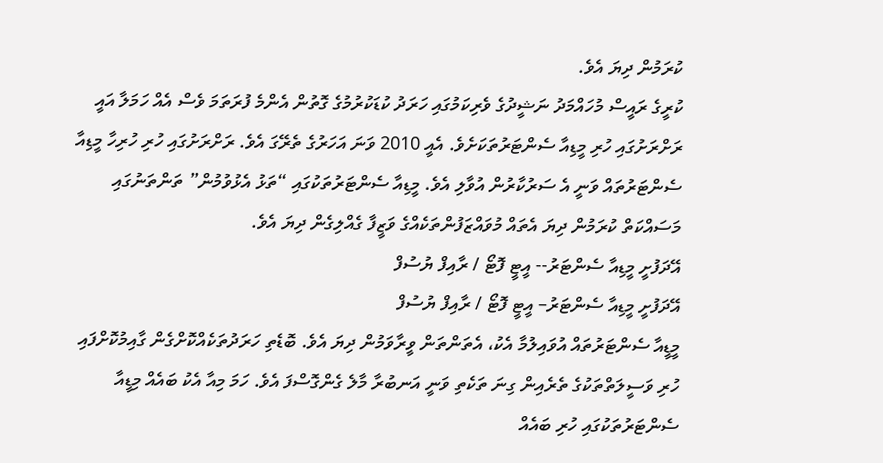ކުރަމުން ދިޔަ އެވެ.
ކުރީގެ ރައީސް މުހައްމަދު ނަޝީދުގެ ވެރިކަމުގައި ހަރަދު ކުޑަކުރުމުގެ ގޮތުން އެންމެ ފުރަތަމަ ވެސް އެއް ހަމަލާ އައީ ރަށްރަށުގައި ހުރި މީޑިއާ ސެންޓަރުތަކަށެވެ. އެއީ 2010 ވަނަ އަހަރުގެ ތެރޭގަ އެވެ. ރަށްރަށުގައި ހުރި ހުރިހާ މީޑިއާ ސެންޓަރުތައް ވަނީ އެ ސަރުކާރުން އުވާލި އެވެ. މީޑިއާ ސެންޓަރުތަކުގައި “ތަޅު އެޅުވުމުން” ތަންތަނުގައި މަސައްކަތް ކުރަމުން ދިޔަ އެތައް މުވައްޒަފުންތަކެއްގެ ވަޒީފާ ގެއްލިގެން ދިޔަ އެވެ.
އޭދަފުށީ މީޑިއާ ސެންޓަރު-- އީޓީ ފޮޓޯ / ރާއިފް ޔުސުފް
އޭދަފުށީ މީޑިއާ ސެންޓަރު– އީޓީ ފޮޓޯ / ރާއިފް ޔުސުފް
މީޑީއާ ސެންޓަރުތައް އުވައިލުމާ އެކު، އެތަންތަން ވީރާވަމުން ދިޔަ އެވެ. ބޮޑެތި ހަރަދުތަކެއްކޮށްގެން ގާއިމުކޮށްފައި ހުރި ވަސީލަތްތަކުގެ ތެރެއިން ގިނަ ތަކެތި ވަނީ އަނބުރާ މާލެ ގެންގޮސްފަ އެވެ. ހަމަ މިއާ އެކު ބައެއް މިޑީއާ ސެންޓަރުތަކުގައި ހުރި ބައެއް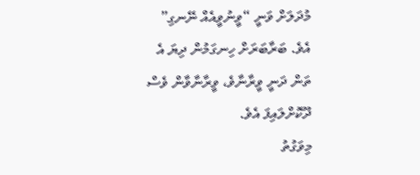މުދަލަށް ވަނީ “ވީނުވީއެއް ނޭނގި” އެވެ. ބަރާބަރަށް ހިނގަމުން ދިޔަ އެ ތަން ދަނީ ވީރާނާވެ، ވީރާނާވާން ވެސް ދޫކޮށްލައިފަ އެވެ.
މިވަގުތު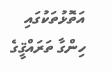އަތޮޅުތަކުގައި ހިންގާ ތަރައްޤީގެ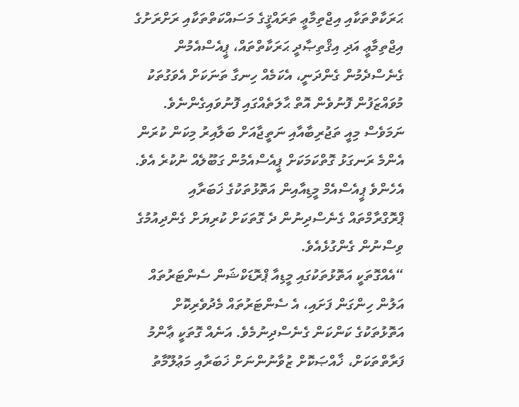ޙަރަކާތްތަކާއި އިޖްތިމާޢީ ތަރައްޤީގެ މަސައްކަތްތަކާއި ރަށްރަށުގެ އިޖްތިމާޢީ އަދި އިޤްތިޞާދީ ޙަރަކާތްތައް، ޕީއެސްއެމުން ގެނެސްދެމުން ގެންދަނީ، އެކަމެއް ހިނގާ ތަނަކަށް އެވަގުތަކު މުވައްޒަފުން ފޮނުވެން އޮތް ޙާލަތެއްގައި ފޮނުވައިގެންނެވެ. ނަމަވެސް މިއީ ތަޖުރިބާއާއި ނަތީޖާއަށް ބަލާއިރު މިކަން ކުރަން އެންމެ ރަނގަޅު ގޮތްކަމަކަށް ޕީއެސްއެމުން ގަބޫލެއް ނުކުރެ އެވެ.
އެހެންވެ ޕީއެސްއެމް މީޑިއާއިން އަތޮޅުތަކުގެ ޚަބަރާއި ޕްރޮގްރާމްތައް ގެނެސްދިނުން ދެ ގޮތަކަށް ކުރިޔަށް ގެންދިއުމުގެ ވިސްނުން ގެންގުޅެއެވެ.
“އެއްގޮތަކީ އަތޮޅުތަކުގައި މީޑިއާ ޕްރޮޑަކްޝަން ސެންޓަރުތައް އަލުން ހިންގަން ފަށައި، އެ ސެންޓަރުތައް މެދުވެރިކޮށް އަތޮޅުތަކުގެ ކަންކަން ގެނެސްދިނުމެވެ. އަނެއް ގޮތަކީ ޢާންމު ފަރާތްތަކަށް، ޚާއްޞަކޮށް ޒުވާނުންނަށް ޚަބަރާއި މަޢުލޫމާތު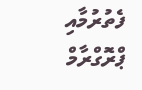ފެތުރުމާއި ޕްރޮގްރާމް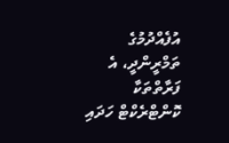އުފެއްދުމުގެ ތަމްރީންދީ، އެ ފަރާތްތަކާ ކޮންޓްރެކްޓް ހަދައި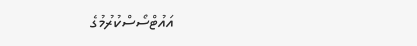އައުޓްސޯސްކުރުމުގެ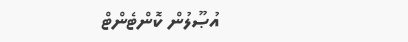އުޞޫލުން ކޮންޓެންޓް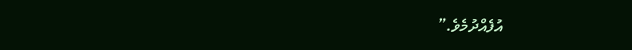އުފެއްދުމެވެ.”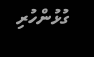ގުޅުންހުރި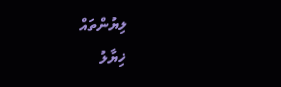ލިޔުންތައް
ޚިޔާލު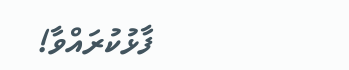ފާޅުކުރައްވާ!